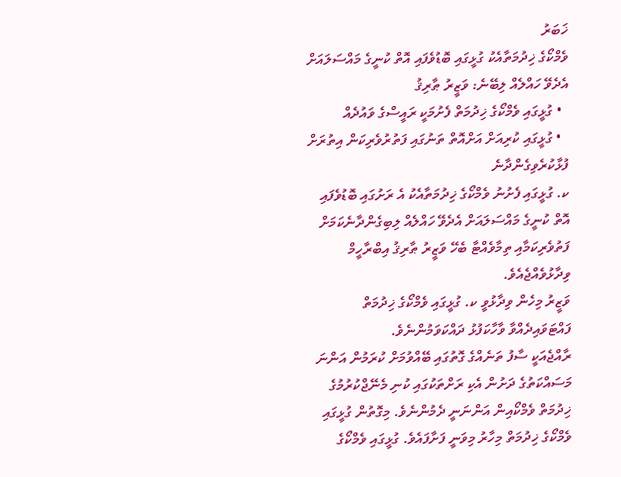ޚަބަރު
ވެމްކޯގެ ޚިދުމަތާއެކު ގުޅީގައި ބޮޑުވެފައި އޮތް ކުނީގެ މައްސަލައަށް އެދެވޭ ހައްލެއް ލިބޭނެ: ވަޒީރު ޠާރިޤު
  • ގުޅީގައި ވެމްކޯގެ ޚިދުމަތް ފެށުމަކީ ރައީސްގެ ވައުދެއް
  • ގުޅީގައި ކުރިއަށް އަށްއޮތް ތަނުގައި ފަތުރުވެރިކަން އިތުރަށް ފުޅާކުރެވިގެންދާނެ
ކ. ގުޅީގައި ފެށުނު ވެމްކޯގެ ޚިދުމަތާއެކު އެ ރަށުގައި ބޮޑުވެފައި އޮތް ކުނީގެ މައްސަލައަށް އެދެވޭ ހައްލެއް ލިބިގެންދާނެކަމަށް ފަތުވެރިކަމާއި ތިމާވެއްޓާ ބެހޭ ވަޒީރު ޠާރިޤު އިބްރާހީމް ވިދާޅުވެއްޖެއެވެ.
ވަޒީރު މިހެން ވިދާޅުވީ ކ. ގުޅީގައި ވެމްކޯގެ ޚިދުމަތް ފައްޓަވައިދެއްވާ ވާހާކަފުޅު ދައްކަވަމުންނެވެ.
ރާއްޖެއަކީ ސާފު ތަނެއްގެ ގޮތުގައި ބޭއްވުމަށް ކުރަމުން އަންނަ މަސައްކަތުގެ ދަށުން އެކި ރަށްތަކުގައި ކުނި މެނޭޖްކުރުމުގެ ޚިދުމަތް ވެމްކޯއިން އަންނަނީ ދެމުންނެވެ. މިގޮތުން ގުޅީގައި ވެމްކޯގެ ޚިދުމަތް މިހާރު މިވަނީ ފަށާފައެވެ. ގުޅީގައި ވެމްކޯގެ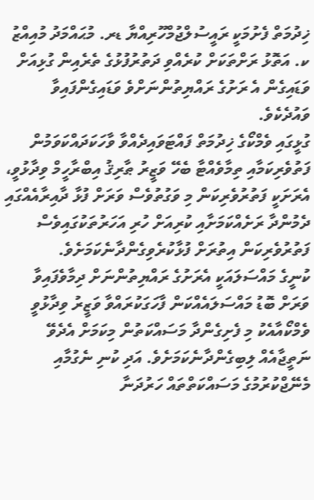ޚިދުމަތް ފެށުމަކީ ރައީސުލްޖުމްހޫރިއްޔާ ޑރ. މުޙައްމަދު މުއިއްޒު ކ. އަތޮޅު ރަށްތަކަށް ކުރެއްވި ދަތުރުފުޅުގެ ތެރެއިން ގުޅިއަށް ވަޑައިގެން އެ ރަށުގެ ރައްޔިތުންނަށްވެ ވަޑައިގެންފައިވާ ވައުދެކެވެ.
ގުޅީގައި ވެމްކޯގެ ޚިދުމަތް ފައްޓަވައިދެއްވާ ވާހަކަދައްކަވަމުން ފަތުވެރިކަމާއި ތިމާވެއްޓާ ބެހޭ ވަޒީރު ޠާރިޤު އިބްރާހީމް ވިދާޅުވީ، އެރަށަކީ ފަތުރުވެރިކަން މި ވަގުތުވެސް ވަރަށް ފުޅާ ދާއިރާއެއްގައި ދެމުންދާ ރަށެއްކަމަށާއި ކުރިއަށް ހުރި އަހަރުތަކުގައިވެސް ފަތުރުވެރިކަން އިތުރަށް ފުޅާކުރެވިގެންދާނެކަމަށެވެ.
ކުނީގެ މައްސަލައަކީ އެރަށުގެ ރައްޔިތުންނަށް ދިމާވެފައިވާ ވަރަށް ބޮޑު މައްސަލައެއްކަން ފާހަގަކުރައްވާ ވަޒީރު ވިދާޅުވީ ވެމްކޯއާއެކު މި ފެށިގެންދާ މަސައްކަތުން މިކަމަށް އެދެވޭ ނަތީޖާއެއް ލިބިގެންދާނެކަމަށެވެ. އަދި ކުނި ނެގުމާއި މެނޭޖްކުރުމުގެ މަސައްކަތްތައް ހަރުދަނާ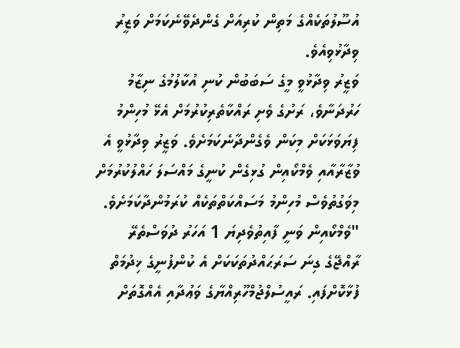އުސޫލުތަކެއްގެ މަތިން ކުރިއަށް ގެންދެވޭނެކަމަށް ވަޒީރު ވިދާޅުވިއެވެ.
ވަޒީރު ވިދާޅުވީ މީގެ ސަބަބުން ކުނި އުކާލުމުގެ ނިޒާމު ހަރުދަނާވެ، ރަށުގެ ވެށި ރައްކާތެރިކުރުމަށް އެޅޭ މުހިންމު ފިޔަވަޅަކަށް މިކަން ވެގެންދާނެކަމަށެވެ. ވަޒީރު ވިދާޅުވީ އެ ވުޒާރާއާއި ވެމްކޯއިން ގުޅިގެން ކުނީގެ މައްސަލަ ހައްލުކުރުމަށް މިވަގުތުވެސް މުހިންމު މަސައްކަތްތަކެއް ކުރަމުންދާކަމަށެވެ.
"ވެމްކޯއިން ވަނީ ފާއިތުވެދިޔަ 1 އަހަރު ދުވަސްތެރޭ ރާއްޖޭގެ ގިނަ ސަރަޙައްދުތަކަކަށް އެ ކުންފުނީގެ ޚިދުމަތް ފުޅާކޮށްފައި. ރައީސުލްޖުމްހޫރިއްޔާގެ ވަޢުދާއި އެއްގޮތަށް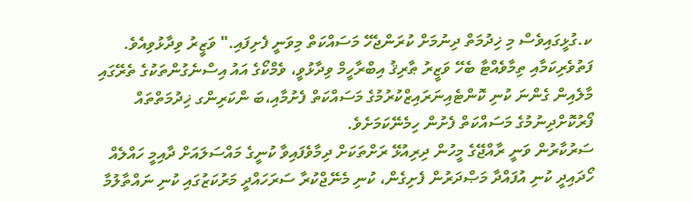ކ.ގުޅީގައިވެސް މި ޚިދުމަތް ދިނުމަށް ކުރަންޖެހޭ މަސައްކަތް މިވަނީ ފެށިފައި." ވަޒީރު ވިދާޅުވިއެވެ.
ފަތުވެރިކަމާއި ތިމާވެއްޓާ ބެހޭ ވަޒީރު ޠާރިޤު އިބްރާހީމް ވިދާޅުވީ، ވެމްކޯގެ އައު އިސްނެގުންތަކުގެ ތެރޭގައި މާލެއިން ގެންނަ ކުނި ކޮންޓެއިނަރައިޒްކުރުމުގެ މަސައްކަތް ފެށުމާއި،ބަ ންކަރިންގ ޚިދުމަތްތައް ފޯރުކޮށްދިނުމުގެ މަސައްކަތް ފެށުން ހިމެނޭކަމަށެވެ.
ސަރުކާރުން ވަނީ ރާއްޖޭގެ މީހުން ދިރިއުޅޭ ރަށްތަކަށް ދިމާވެފައިވާ ކުނީގެ މައްސަލައަށް ދާއިމީ ހައްލެއް ހޯދައިދީ ކުނި އުފައްދާ މަޞްދަރުން ފެށިގެން، ކުނި މެނޭޖްކުރާ ސަރަހައްދީ މަރުކަޒުގައި ކުނި ނައްތާލުމާ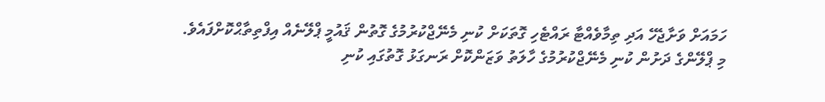ހަމައަށް ވަށާޖެހޭ އަދި ތިމާވެއްޓާ ރައްޓެހި ގޮތަކަށް ކުނި މެނޭޖްކުރުމުގެ ގޮތުން ޤައުމީ ޕްލޭނެއް އިފްތިތާޙްކޮށްފައެވެ.
މި ޕްލޭންގެ ދަށުން ކުނި މެނޭޖްކުރުމުގެ ހާލަތު ވަޒަންކޮށް ރަނގަޅު ގޮތުގައި ކުނި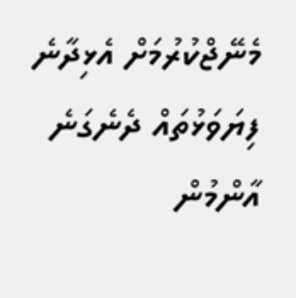މެނޭޖްކުރުމަށް އެޅިދާނެ ފިޔަވަޅުތައް ދެނެގަނެ އާންމުން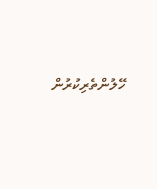ހޭލުންތެރިކުރުން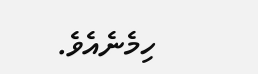ހިމެނެއެވެ.